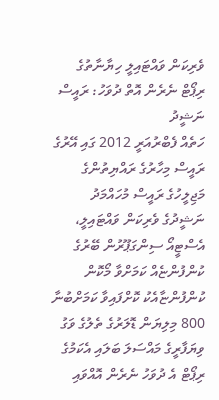ވެރިކަން ވައްޓައިލީ ހިޔާނާތުގެ ރިޕޯޓް ނެރެން އޮތް ދުވަހު: ރައީސް ނަޝީދު
ހަތެއް ފެބްރުއަރީ 2012 ގައި އޭރުގެ ރައީސް މިހާރުގެ ރައްޔިތުންގެ މަޖިލީހުގެ ރައީސް މުހައްމަދު ނަޝީދުގެ ވެރިކަން ވައްޓައިލީ، އެސްޓީއޯ ސިންގަޕޫރުން ބޭރުގެ ކުންފުންޏެއް ކަމަށްވާ މޯކޮން ކުންފުންޏާއެކު ކޮށްފައިވާ ކަމަށްބުނާ 800 މިލިޔަން ޑޮލަރުގެ ތެލުގެ ވަގު ވިޔަފާރީގެ މައްސަލަ ބަލައި އެކަމުގެ ރިޕޯޓް އެ ދުވަހު ނެރެން އޮއްވައި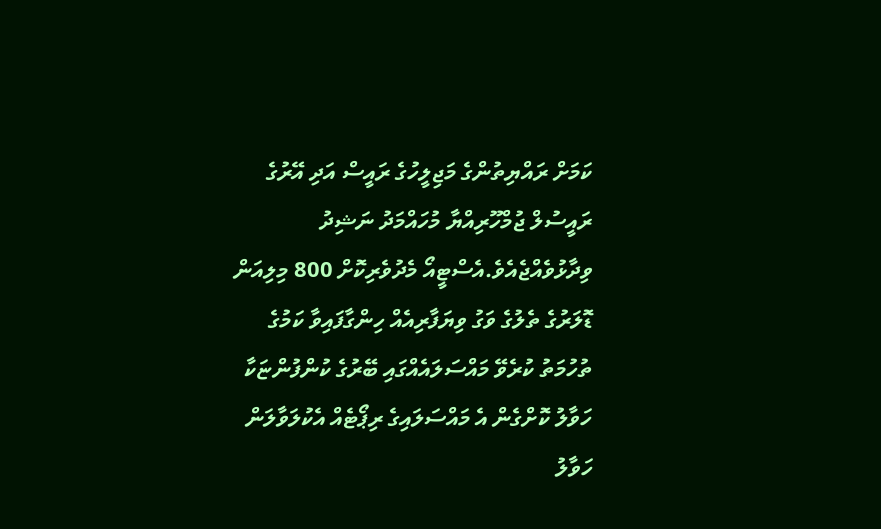ކަމަށް ރައްޔިތުންގެ މަޖިލީހުގެ ރައީސް އަދި އޭރުގެ ރައީސުލް ޖުމްހޫރިއްޔާ މުހައްމަދު ނަޝިދު ވިދާޅުވެއްޖެއެވެ.އެސްޓީއޯ މެދުވެރިކޮށް 800 މިލިއަން ޑޮލަރުގެ ތެލުގެ ވަގު ވިޔަފާރިއެއް ހިންގާފައިވާ ކަމުގެ ތުހުމަތު ކުރެވޭ މައްސަލައެއްގައި ބޭރުގެ ކުންފުންޏަކާ ހަވާލު ކޮށްގެން އެ މައްސަލައިގެ ރިޕޯޓެއް އެކުލަވާލަން ހަވާލު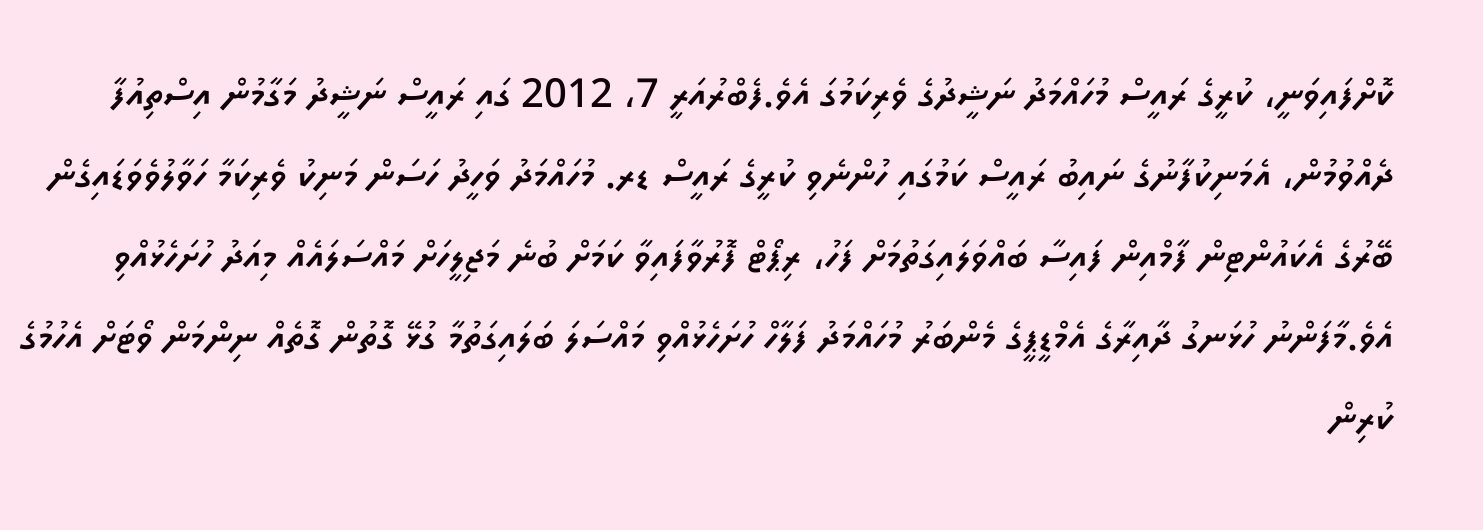ކޮށްފައިވަނީ، ކުރީގެ ރައީސް މުހައްމަދު ނަޝީދުގެ ވެރިކަމުގަ އެވެ.ފެބްރުއަރީ 7، 2012 ގައި ރައީސް ނަޝީދު މަގާމުން އިސްތިއުފާ ދެއްވުމުން، އެމަނިކުފާނުގެ ނައިބު ރައީސް ކަމުގައި ހުންނެވި ކުރީގެ ރައީސް ޑރ. މުހައްމަދު ވަހީދު ހަސަން މަނިކު ވެރިކަމާ ހަވާލުވެވަޑައިގެން ބޭރުގެ އެކައުންޓިން ފާމްއިން ފައިސާ ބައްވަލައިގަތުމަށް ފަހު، ރިޕޯޓް ފޮރުވާފައިވާ ކަމަށް ބުނެ މަޖިލީހަށް މައްސަލައެއް މިއަދު ހުށަހެޅުއްވި އެވެ.މާފަންނު ހުޅަނގު ދާއިރާގެ އެމްޑީޕީގެ މެންބަރު މުހައްމަދު ފަލާހް ހުށަހެޅުއްވި މައްސަލަ ބަލައިގަތުމާ ގުޅޭ ގޮތުން ގޮތެއް ނިންމަން ވޯޓަށް އެހުމުގެ ކުރިން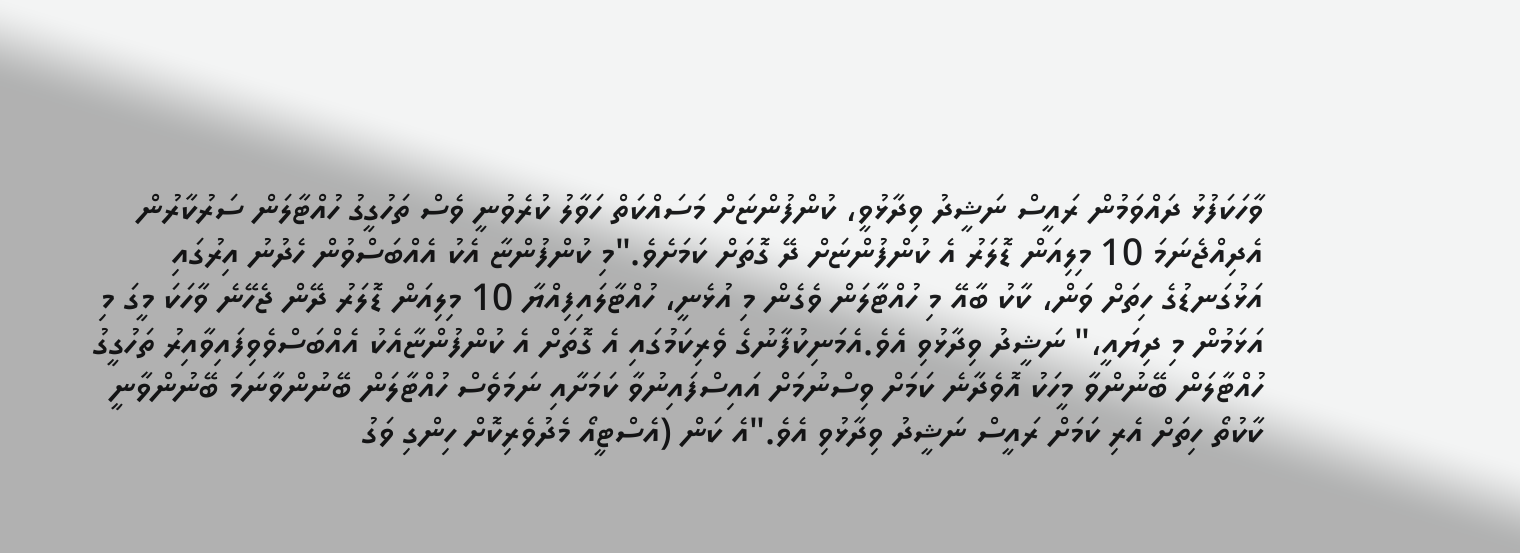ވާހަކަފުޅު ދައްވަމުން ރައީސް ނަޝީދު ވިދާޅުވީ، ކުންފުންޏަށް މަސައްކަތް ހަވާލު ކުރެވުނީ ވެސް ތަހުގީގު ހުއްޓާލަން ސަރުކާރުން އެދިއްޖެނަމަ 10 މިލިއަން ޑޮލަރު އެ ކުންފުންޏަށް ދޭ ގޮތަށް ކަމަށެވެ."މި ކުންފުންޏާ އެކު އެއްބަސްވުން ހެދުނު އިރުގައި އަޅުގަނޑުގެ ހިތަށް ވަން، ކާކު ބާއޭ މި ހުއްޓާލަން ވެގެން މި އުޅެނީ، ހުއްޓާލައިފިއްޔާ 10 މިލިއަން ޑޮލަރު ދޭން ޖެހޭނެ ވާހަކަ މީގަ މި އަޅަމުން މި ދިޔައީ،" ނަޝީދު ވިދާޅުވި އެވެ.އެމަނިކުފާނުގެ ވެރިކަމުގައި އެ ގޮތަށް އެ ކުންފުންޏާއެކު އެއްބަސްވެވިފައިވާއިރު ތަހުގީގު ހުއްޓާލަން ބޭނުންވާ މީހަކު އޮވެދާނެ ކަމަށް ވިސްނުމަށް އައިސްފައިނުވާ ކަމަށާއި ނަމަވެސް ހުއްޓާލަން ބޭނުންވާނަމަ ބޭނުންވާނީ ކާކުތޯ ހިތަށް އެރި ކަމަށް ރައީސް ނަޝީދު ވިދާޅުވި އެވެ."އެ ކަން (އެސްޓީއޯ މެދުވެރިކޮށް ހިންގި ވަގު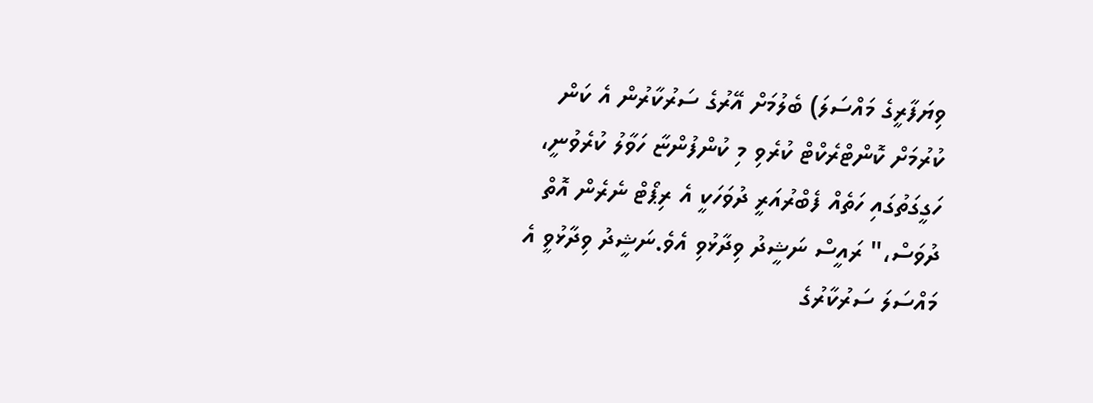ވިޔަފާރީގެ މައްސަލަ) ބެލުމަށް އޭރުގެ ސަރުކާރުން އެ ކަން ކުރުމަށް ކޮންޓްރެކްޓް ކުރެވި މި ކުންފުންޏާ ހަވާލު ކުރެވުނީ، ހަގީގަތުގައި ހަތެއް ފެބްރުއަރީ ދުވަހަކީ އެ ރިޕޯޓް ނެރެން އޮތް ދުވަސް،" ރައީސް ނަޝީދު ވިދާޅުވި އެވެ.ނަޝީދު ވިދާޅުވީ އެ މައްސަލަ ސަރުކާރުގެ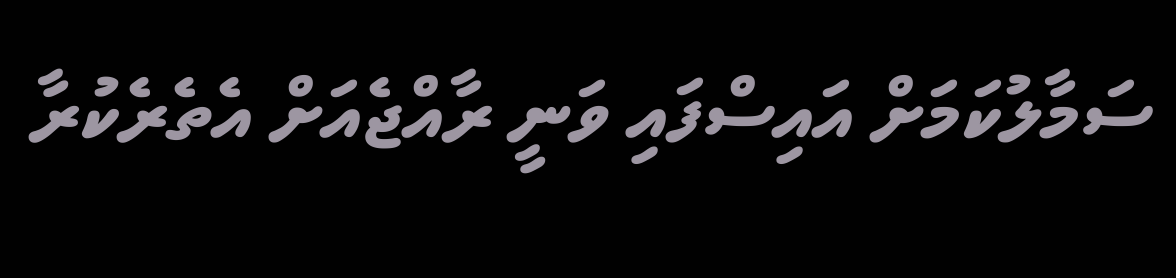ސަމާލުކަމަށް އައިސްފައި ވަނީ ރާއްޖެއަށް އެތެރެކުރާ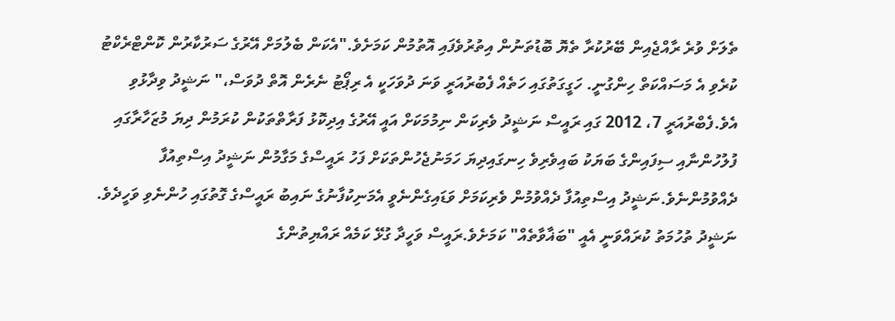ތެލަށް ވުރެ ރާއްޖެއިން ބޭރުކުރާ ތެޔޮ ބޮޑުތަނުން އިތުރުވެފައި އޮތުމުން ކަމަށެވެ."އެކަން ބެލުމަށް އޭރުގެ ސަރުކާރުން ކޮންޓްރެކްޓު ކުރެވި އެ މަސައްކަތް ހިންގުނީ. ހަގީގަތުގައި ހަތެއް ފެބުރުއަރީ ވަނަ ދުވަހަކީ އެ ރިޕޯޓު ނެރެން އޮތް ދުވަސް،" ނަޝީދު ވިދާޅުވި އެވެ.ފެބްރުއަރީ 7، 2012 ގައި ރައީސް ނަޝީދު ވެރިކަން ނިމުމަކަށް އައީ އޭރުގެ އިދިކޮޅު ފަރާތްތަކުން ކުރަމުން ދިޔަ މުޒަހާރާގައި ފުލުހުންނާއި ސިފައިންގެ ބަޔަކު ބައިވެރިވެ ހިނގައިދިޔަ ހަމަނުޖެހުންތަކަށް ފަހު ރައީސްގެ މަގާމުން ނަޝީދު އިސްތިއުފާ ދެއްވުމުންނެވެ.ނަޝީދު އިސްތިއުފާ ދެއްވުމުން ވެރިކަމަށް ވަޑައިގެންނެވީ އެމަނިކުފާނުގެ ނައިބު ރައީސްގެ ގޮތުގައި ހުންނެވި ވަހީދެވެ. ނަޝީދު ތުހުމަތު ކުރައްވަނީ އެއީ "ބަޣާވާތެއް" ކަމަށެވެ.ރައީސް ވަހީދާ ގުޅޭ ކަމެއް ރައްޔިތުންގެ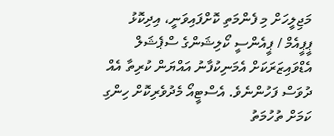މަޖިލީހަށް މި ފެންމަތި ކޮށްފައިވަނީ، އިދިކޮޅު ޕީޕީއެމް / ޕީއެންސީ ކޯލިޝަންގެ ސްޕެޝަލް އެޑްވައިޒަރަކަށް އެމަނިކުފާނު އައްޔަން ކުރިތާ އެއް ދުވަސް ފަހުންނެވެ. އެސްޓީއޯ މެދުވެރިކޮށް ހިންގި ކަމަށް ތުހުމަތު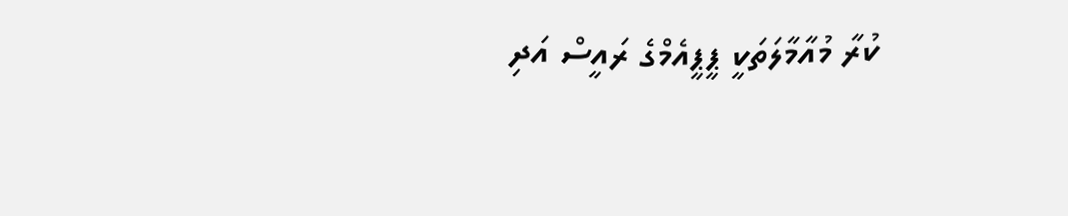ކުރާ މުއާމާލަތަކީ ޕީޕީއެމްގެ ރައީސް އަދި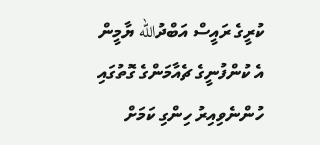ކުރީގެ ރައީސް އަބްދުالله ޔާމީން އެ ކުންފުނީގެ ޗެއާމަންގެ ގޮތުގައި ހުންނެވިއިރު ހިންގި ކަމަށް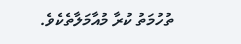ތުހުމަތު ކުރާ މުއާމަލާތެކެވެ.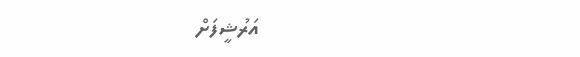އަރުޝީފަށް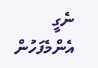ނެގީ
އެންމެފަހުން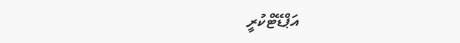އަޕްޑޭޓްކުރީ